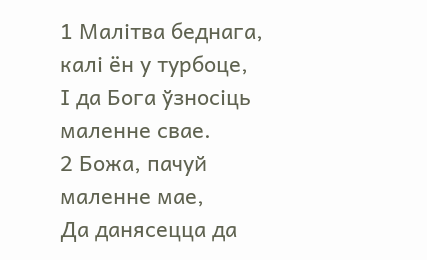1 Малітва беднага, калі ён у турбоце,
І да Бога ўзносіць маленне свае.
2 Божа, пачуй маленне мае,
Да данясецца да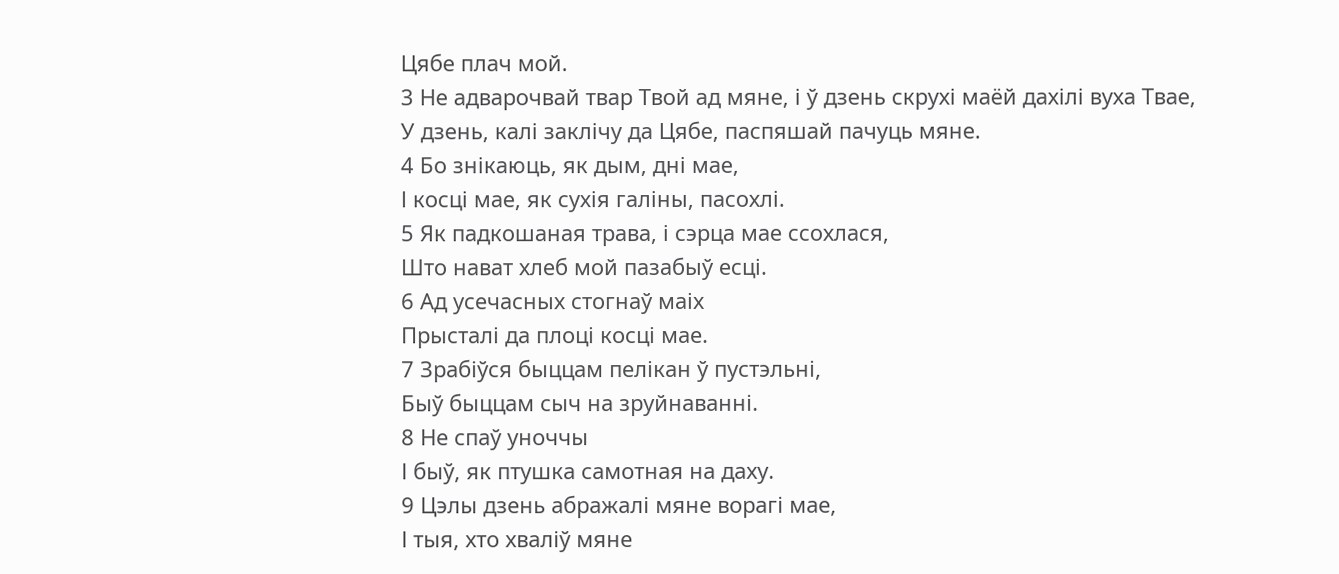Цябе плач мой.
3 Не адварочвай твар Твой ад мяне, і ў дзень скрухі маёй дахілі вуха Твае,
У дзень, калі заклічу да Цябе, паспяшай пачуць мяне.
4 Бо знікаюць, як дым, дні мае,
І косці мае, як сухія галіны, пасохлі.
5 Як падкошаная трава, і сэрца мае ссохлася,
Што нават хлеб мой пазабыў есці.
6 Ад усечасных стогнаў маіх
Прысталі да плоці косці мае.
7 Зрабіўся быццам пелікан ў пустэльні,
Быў быццам сыч на зруйнаванні.
8 Не спаў уноччы
І быў, як птушка самотная на даху.
9 Цэлы дзень абражалі мяне ворагі мае,
І тыя, хто хваліў мяне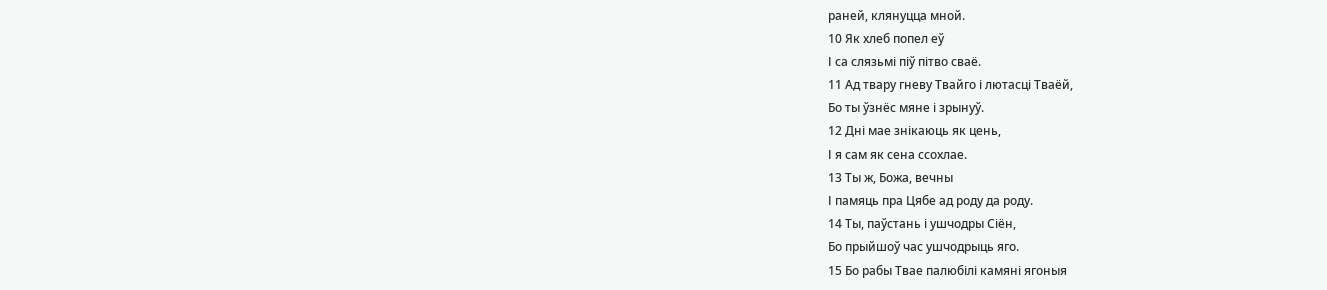раней, клянуцца мной.
10 Як хлеб попел еў
І са слязьмі піў пітво сваё.
11 Ад твару гневу Твайго і лютасці Тваёй,
Бо ты ўзнёс мяне і зрынуў.
12 Дні мае знікаюць як цень,
І я сам як сена ссохлае.
13 Ты ж, Божа, вечны
І памяць пра Цябе ад роду да роду.
14 Ты, паўстань і ушчодры Сіён,
Бо прыйшоў час ушчодрыць яго.
15 Бо рабы Твае палюбілі камяні ягоныя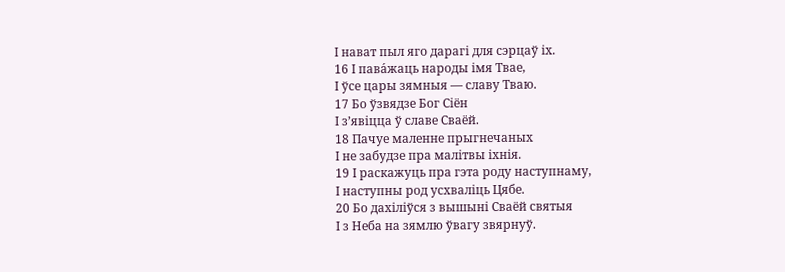І нават пыл яго дарагі для сэрцаў іх.
16 І пава́жаць народы імя Твае,
І ўсе цары зямныя — славу Тваю.
17 Бо ўзвядзе Бог Сіён
І з’явіцца ў славе Сваёй.
18 Пачуе маленне прыгнечаных
І не забудзе пра малітвы іхнія.
19 І раскажуць пра гэта роду наступнаму,
І наступны род усхваліць Цябе.
20 Бо дахіліўся з вышыні Сваёй святыя
І з Неба на зямлю ўвагу звярнуў.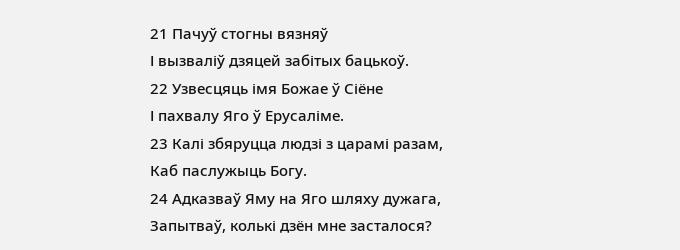21 Пачуў стогны вязняў
І вызваліў дзяцей забітых бацькоў.
22 Узвесцяць імя Божае ў Сіёне
І пахвалу Яго ў Ерусаліме.
23 Калі збяруцца людзі з царамі разам,
Каб паслужыць Богу.
24 Адказваў Яму на Яго шляху дужага,
Запытваў, колькі дзён мне засталося?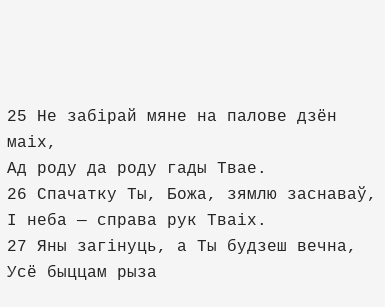25 Не забірай мяне на палове дзён маіх,
Ад роду да роду гады Твае.
26 Спачатку Ты, Божа, зямлю заснаваў,
І неба — справа рук Тваіх.
27 Яны загінуць, а Ты будзеш вечна,
Усё быццам рыза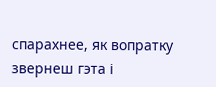спарахнее, як вопратку звернеш гэта і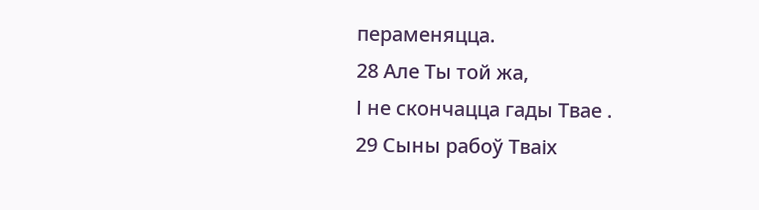пераменяцца.
28 Але Ты той жа,
І не скончацца гады Твае .
29 Сыны рабоў Тваіх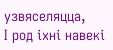узвяселяцца,
І род іхні навекі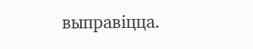выправіцца.